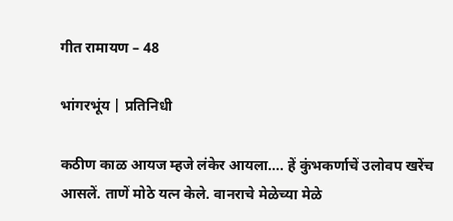गीत रामायण – 48

भांगरभूंय | प्रतिनिधी

कठीण काळ आयज म्हजे लंकेर आयला…. हें कुंभकर्णाचें उलोवप खरेंच आसलें. ताणें मोठे यत्न केले. वानराचे मेळेच्या मेळे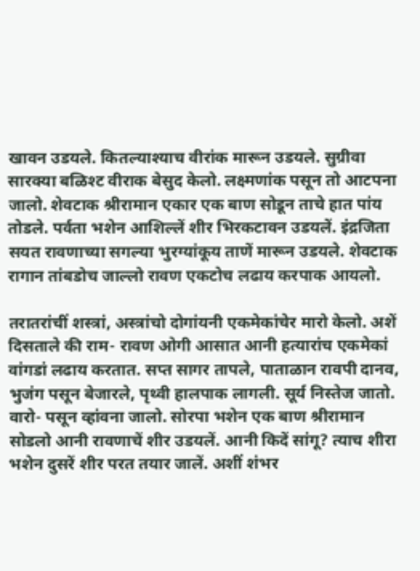खावन उडयले. कितल्याश्याच वीरांक मारून उडयले. सुग्रीवा सारक्या बळिश्ट वीराक बेसुद केलो. लक्ष्मणांक पसून तो आटपना जालो. शेवटाक श्रीरामान एकार एक बाण सोडून ताचे हात पांय तोडले. पर्वता भशेन आशिल्लें शीर भिरकटावन उडयलें. इंद्रजिता सयत रावणाच्या सगल्या भुरग्यांकूय ताणें मारून उडयले. शेवटाक रागान तांबडोच जाल्लो रावण एकटोच लढाय करपाक आयलो.

तरातरांचीं शस्त्रां, अस्त्रांचो दोगांयनी एकमेकांचेर मारो केलो. अशें दिसताले की राम- रावण ओगी आसात आनी हत्यारांच एकमेकां वांगडां लढाय करतात. सप्त सागर तापले, पाताळान रावपी दानव, भुजंग पसून बेजारले, पृथ्वी हालपाक लागली. सूर्य निस्तेज जातो. वारो- पसून व्हांवना जालो. सोरपा भशेन एक बाण श्रीरामान सोडलो आनी रावणाचें शीर उडयलें. आनी किदें सांगू? त्याच शीरा भशेन दुसरें शीर परत तयार जालें. अशीं शंभर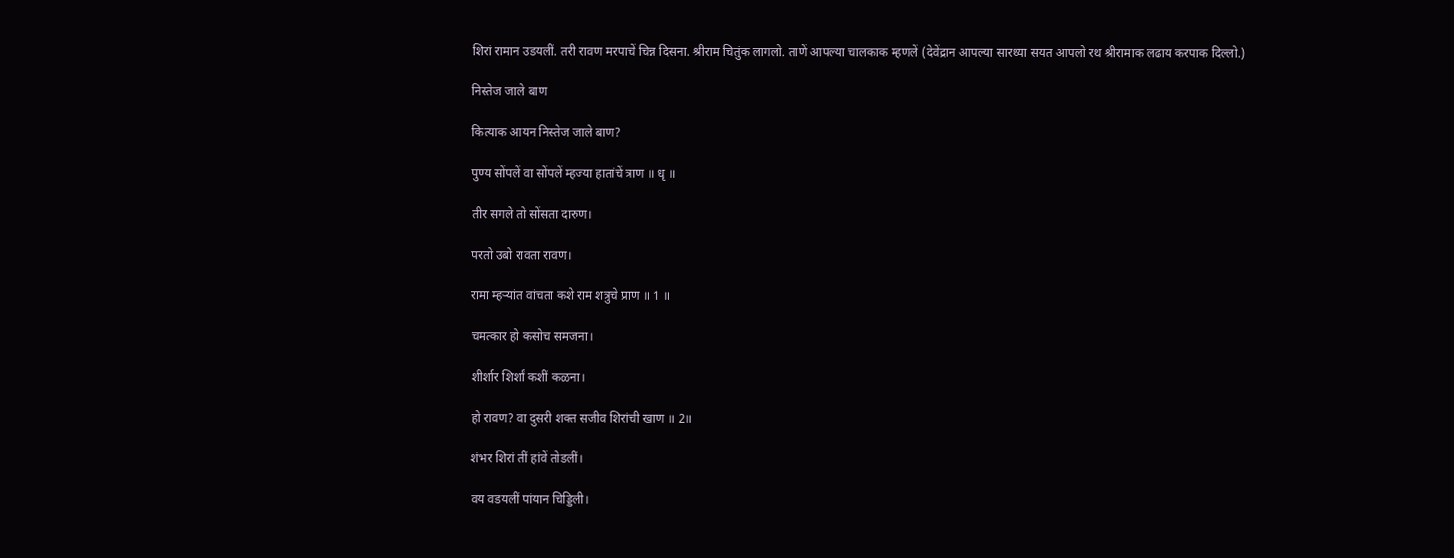शिरां रामान उडयलीं. तरी रावण मरपाचें चिन्न दिसना. श्रीराम चितुंक लागलो. ताणें आपल्या चालकाक म्हणलें (देवेंद्रान आपल्या सारथ्या सयत आपलो रथ श्रीरामाक लढाय करपाक दिल्लो.)

निस्तेज जाले बाण

कित्याक आयन निस्तेज जाले बाण?

पुण्य सोंपलें वा सोंपलें म्हज्या हातांचें त्राण ॥ धृ ॥

तीर सगले तो सोंसता दारुण।

परतो उबो रावता रावण।

रामा म्हऱ्यांत वांचता कशे राम शत्रुचे प्राण ॥ 1 ॥

चमत्कार हो कसोच समजना।

शीर्शार शिर्शां कशीं कळना।

हो रावण? वा दुसरी शक्त सजीव शिरांची खाण ॥ 2॥

शंभर शिरां तीं हांवें तोडलीं।

वय वडयलीं पांयान चिड्डिली।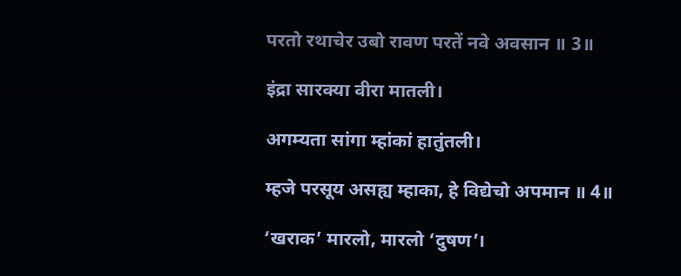परतो रथाचेर उबो रावण परतें नवे अवसान ॥ 3॥

इंद्रा सारक्या वीरा मातली।

अगम्यता सांगा म्हांकां हातुंतली।

म्हजे परसूय असह्य म्हाका, हे विद्येचो अपमान ॥ 4॥

‘खराक’ मारलो, मारलो ‘दुषण’।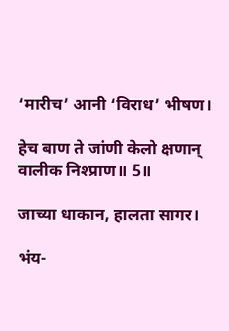‘मारीच’ आनी ‘विराध’ भीषण।

हेच बाण ते जांणी केलो क्षणान् वालीक निश्प्राण॥ 5॥

जाच्या धाकान, हालता सागर।

भंय-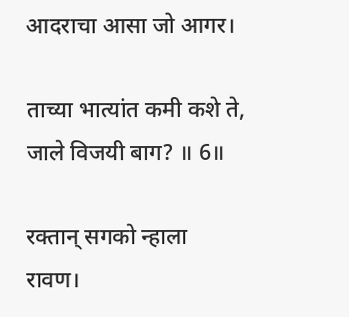आदराचा आसा जो आगर।

ताच्या भात्यांत कमी कशे ते, जाले विजयी बाग? ॥ 6॥

रक्तान् सगको न्हाला रावण।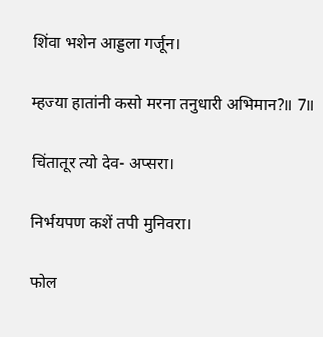शिंवा भशेन आड्डला गर्जून।

म्हज्या हातांनी कसो मरना तनुधारी अभिमान?॥ 7॥

चिंतातूर त्यो देव- अप्सरा।

निर्भयपण कशें तपी मुनिवरा।

फोल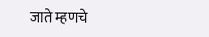जाते म्हणचे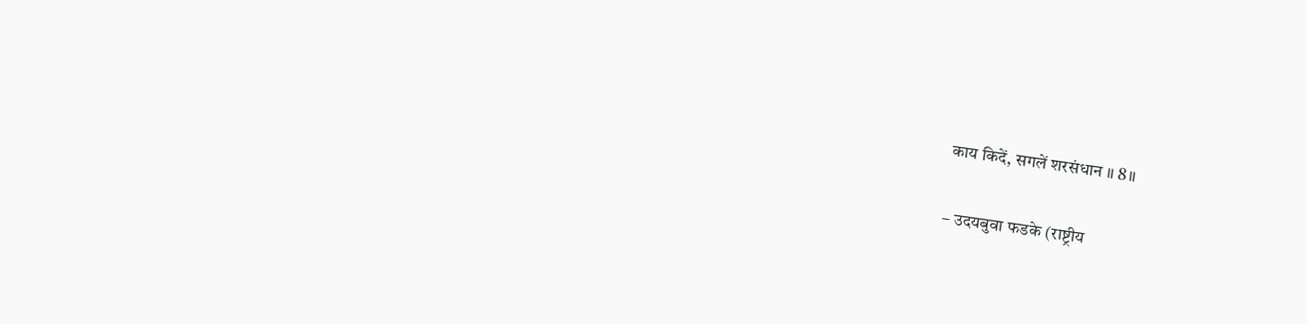काय किदें, सगलें शरसंधान ॥ 8॥

– उदयबुवा फडके (राष्ट्रीय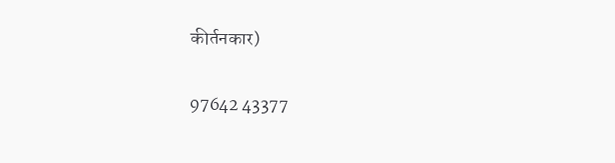कीर्तनकार)

97642 43377